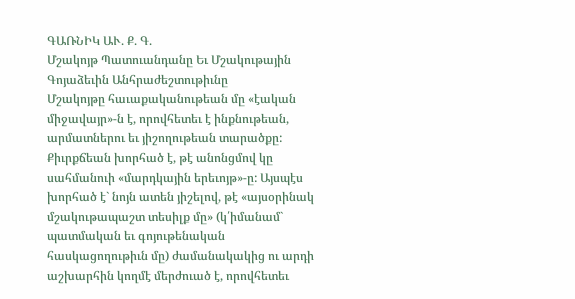ԳԱՌՆԻԿ ԱՒ. Ք. Գ.
Մշակոյթ Պատուանդանը Եւ Մշակութային Գոյաձեւին Անհրաժեշտութիւնը
Մշակոյթը հաւաքականութեան մը «էական միջավայր»-ն է, որովհետեւ է ինքնութեան, արմատներու եւ յիշողութեան տարածքը: Քիւրքճեան խորհած է, թէ անոնցմով կը սահմանուի «մարդկային երեւոյթ»-ը: Այսպէս խորհած է` նոյն ատեն յիշելով, թէ «այսօրինակ մշակութապաշտ տեսիլք մը» (կ՛իմանամ` պատմական եւ գոյութենական հասկացողութիւն մը) ժամանակակից ու արդի աշխարհին կողմէ մերժուած է, որովհետեւ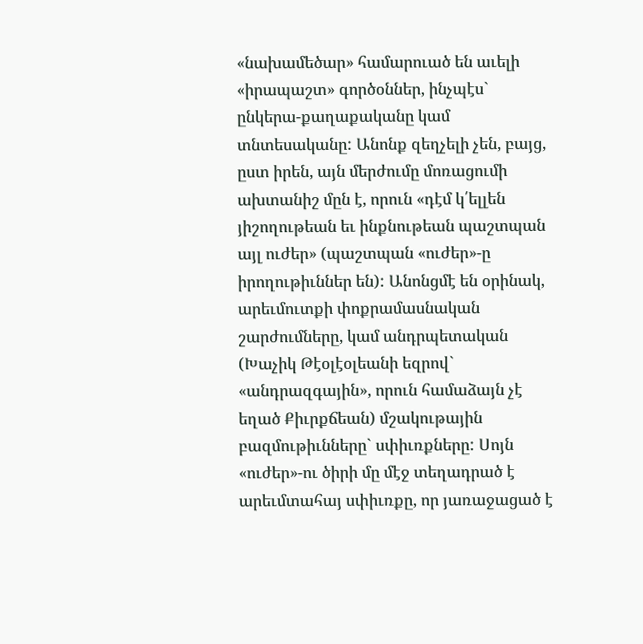«նախամեծար» համարուած են աւելի «իրապաշտ» գործօններ, ինչպէս` ընկերա-քաղաքականը կամ տնտեսականը: Անոնք զեղչելի չեն, բայց, ըստ իրեն, այն մերժումը մոռացումի ախտանիշ մըն է, որուն «դէմ կ՛ելլեն յիշողութեան եւ ինքնութեան պաշտպան այլ ուժեր» (պաշտպան «ուժեր»-ը իրողութիւններ են): Անոնցմէ են օրինակ, արեւմուտքի փոքրամասնական շարժումները, կամ անդրպետական (Խաչիկ Թէօլէօլեանի եզրով` «անդրազգային», որուն համաձայն չէ եղած Քիւրքճեան) մշակութային բազմութիւնները` սփիւռքները: Սոյն «ուժեր»-ու ծիրի մը մէջ տեղադրած է արեւմտահայ սփիւռքը, որ յառաջացած է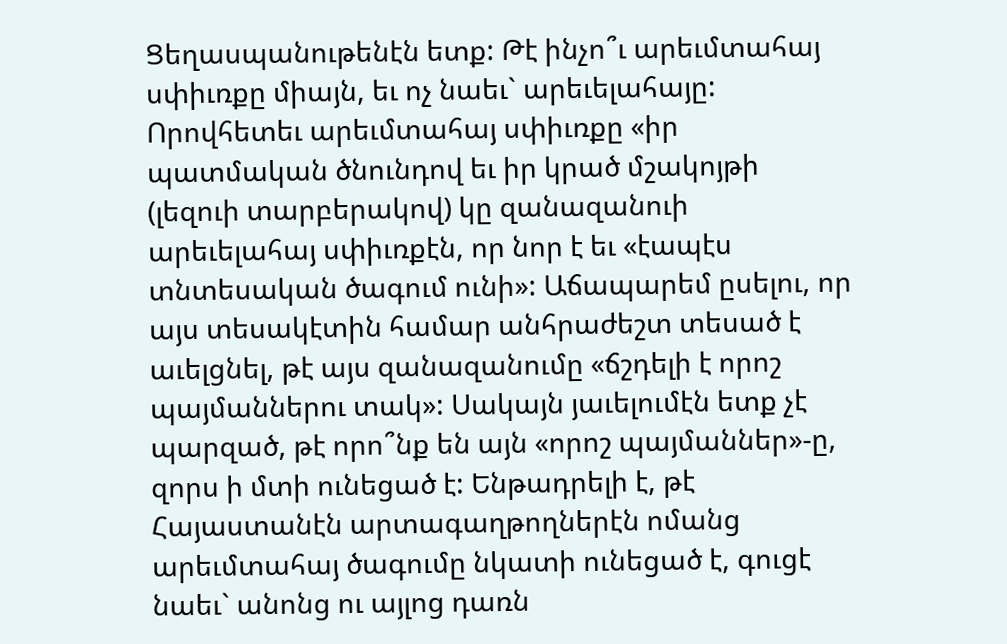Ցեղասպանութենէն ետք: Թէ ինչո՞ւ արեւմտահայ սփիւռքը միայն, եւ ոչ նաեւ` արեւելահայը: Որովհետեւ արեւմտահայ սփիւռքը «իր պատմական ծնունդով եւ իր կրած մշակոյթի (լեզուի տարբերակով) կը զանազանուի արեւելահայ սփիւռքէն, որ նոր է եւ «էապէս տնտեսական ծագում ունի»: Աճապարեմ ըսելու, որ այս տեսակէտին համար անհրաժեշտ տեսած է աւելցնել, թէ այս զանազանումը «ճշդելի է որոշ պայմաններու տակ»: Սակայն յաւելումէն ետք չէ պարզած, թէ որո՞նք են այն «որոշ պայմաններ»-ը, զորս ի մտի ունեցած է: Ենթադրելի է, թէ Հայաստանէն արտագաղթողներէն ոմանց արեւմտահայ ծագումը նկատի ունեցած է, գուցէ նաեւ` անոնց ու այլոց դառն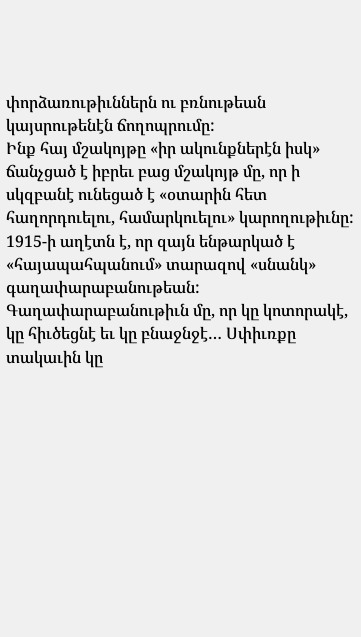փորձառութիւններն ու բռնութեան կայսրութենէն ճողոպրումը:
Ինք հայ մշակոյթը «իր ակունքներէն իսկ» ճանչցած է իբրեւ բաց մշակոյթ մը, որ ի սկզբանէ ունեցած է «օտարին հետ հաղորդուելու, համարկուելու» կարողութիւնը: 1915-ի աղէտն է, որ զայն ենթարկած է «հայապահպանում» տարազով «սնանկ» գաղափարաբանութեան: Գաղափարաբանութիւն մը, որ կը կոտորակէ, կը հիւծեցնէ եւ կը բնաջնջէ… Սփիւռքը տակաւին կը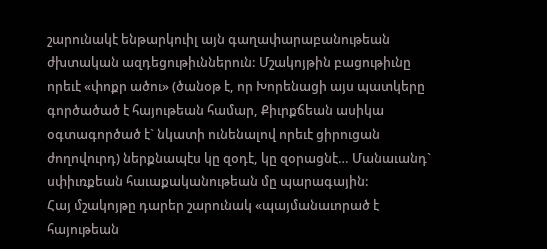շարունակէ ենթարկուիլ այն գաղափարաբանութեան ժխտական ազդեցութիւններուն: Մշակոյթին բացութիւնը որեւէ «փոքր ածու» (ծանօթ է, որ Խորենացի այս պատկերը գործածած է հայութեան համար, Քիւրքճեան ասիկա օգտագործած է` նկատի ունենալով որեւէ ցիրուցան ժողովուրդ) ներքնապէս կը զօդէ, կը զօրացնէ… Մանաւանդ` սփիւռքեան հաւաքականութեան մը պարագային:
Հայ մշակոյթը դարեր շարունակ «պայմանաւորած է հայութեան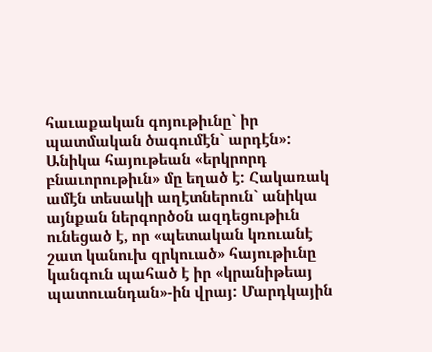հաւաքական գոյութիւնը` իր պատմական ծագումէն` արդէն»: Անիկա հայութեան «երկրորդ բնաւորութիւն» մը եղած է: Հակառակ ամէն տեսակի աղէտներուն` անիկա այնքան ներգործօն ազդեցութիւն ունեցած է, որ «պետական կռուանէ շատ կանուխ զրկուած» հայութիւնը կանգուն պահած է իր «կրանիթեայ պատուանդան»-ին վրայ: Մարդկային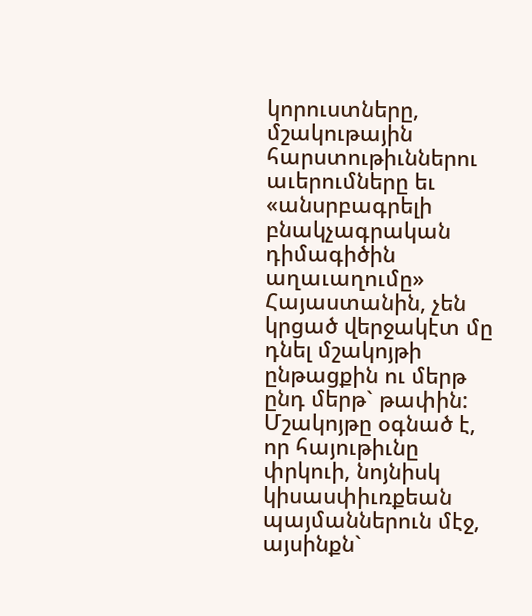կորուստները, մշակութային հարստութիւններու աւերումները եւ «անսրբագրելի բնակչագրական դիմագիծին աղաւաղումը» Հայաստանին, չեն կրցած վերջակէտ մը դնել մշակոյթի ընթացքին ու մերթ ընդ մերթ` թափին: Մշակոյթը օգնած է, որ հայութիւնը փրկուի, նոյնիսկ կիսասփիւռքեան պայմաններուն մէջ, այսինքն`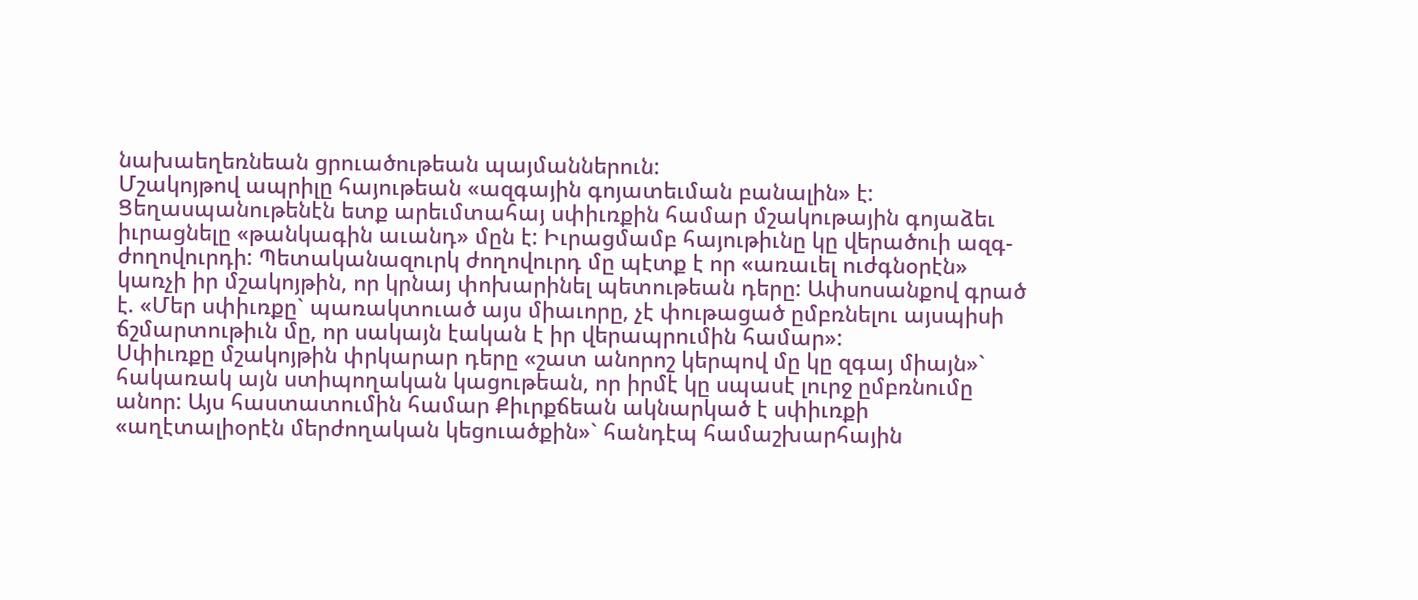նախաեղեռնեան ցրուածութեան պայմաններուն:
Մշակոյթով ապրիլը հայութեան «ազգային գոյատեւման բանալին» է: Ցեղասպանութենէն ետք արեւմտահայ սփիւռքին համար մշակութային գոյաձեւ իւրացնելը «թանկագին աւանդ» մըն է: Իւրացմամբ հայութիւնը կը վերածուի ազգ-ժողովուրդի: Պետականազուրկ ժողովուրդ մը պէտք է որ «առաւել ուժգնօրէն» կառչի իր մշակոյթին, որ կրնայ փոխարինել պետութեան դերը: Ափսոսանքով գրած է. «Մեր սփիւռքը` պառակտուած այս միաւորը, չէ փութացած ըմբռնելու այսպիսի ճշմարտութիւն մը, որ սակայն էական է իր վերապրումին համար»:
Սփիւռքը մշակոյթին փրկարար դերը «շատ անորոշ կերպով մը կը զգայ միայն»` հակառակ այն ստիպողական կացութեան, որ իրմէ կը սպասէ լուրջ ըմբռնումը անոր: Այս հաստատումին համար Քիւրքճեան ակնարկած է սփիւռքի «աղէտալիօրէն մերժողական կեցուածքին»` հանդէպ համաշխարհային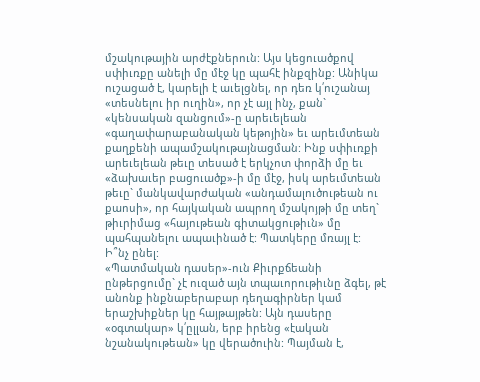մշակութային արժէքներուն: Այս կեցուածքով սփիւռքը անելի մը մէջ կը պահէ ինքզինք: Անիկա ուշացած է, կարելի է աւելցնել, որ դեռ կ՛ուշանայ «տեսնելու իր ուղին», որ չէ այլ ինչ, քան` «կենսական զանցում»-ը արեւելեան «գաղափարաբանական կեթոյին» եւ արեւմտեան քաղքենի ապամշակութայնացման: Ինք սփիւռքի արեւելեան թեւը տեսած է երկչոտ փորձի մը եւ «ձախաւեր բացուածք»-ի մը մէջ, իսկ արեւմտեան թեւը` մանկավարժական «անդամալուծութեան ու քաոսի», որ հայկական ապրող մշակոյթի մը տեղ` թիւրիմաց «հայութեան գիտակցութիւն» մը պահպանելու ապաւինած է: Պատկերը մռայլ է:
Ի՞նչ ընել:
«Պատմական դասեր»-ուն Քիւրքճեանի ընթերցումը` չէ ուզած այն տպաւորութիւնը ձգել, թէ անոնք ինքնաբերաբար դեղագիրներ կամ երաշխիքներ կը հայթայթեն: Այն դասերը «օգտակար» կ՛ըլլան, երբ իրենց «էական նշանակութեան» կը վերածուին: Պայման է,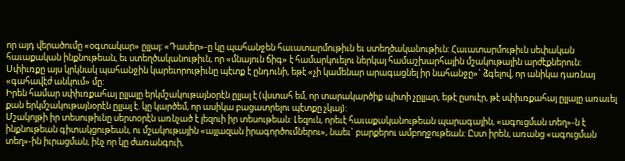որ այդ վերածումը «օգտակար» ըլլայ: «Դասեր»-ը կը պահանջեն հաւատարմութիւն եւ ստեղծականութիւն: Հաւատարմութիւն սեփական հաւաքական ինքնութեան, եւ ստեղծականութիւն, որ «մնայուն ճիգ» է համարկուելու ներկայ համաշխարհային մշակութային արժէքներուն: Սփիւռքը այս կրկնակ պահանջին կարեւորութիւնը պէտք է ընդունի, եթէ «չի կամենար արագացնել իր նահանջը»` ձգելով, որ անիկա դառնայ «գահավէժ անկում» մը:
Իրեն համար սփիւռքահայ ըլլալը երկմշակութայնօրէն ըլլալ է (վստահ եմ, որ տարակարծիք պիտի չըլլար, եթէ ըսուէր, թէ սփիւռքահայ ըլլալը առաւել քան երկմշակութայնօրէն ըլլալ է. կը կարծեմ, որ ասիկա բացատրելու պէտքը չկայ):
Մշակոյթի իր տեսութիւնը սերտօրէն առնչած է լեզուի իր տեսութեան: Լեզուն, որեւէ հաւաքականութեան պարագային, «ագուցման տեղ»-ն է ինքնութեան գիտակցութեան, ու մշակութային «այլազան իրագործումներու», նաեւ` բարքերու ամբողջութեան: Ըստ իրեն, առանց «ագուցման տեղ»-ին իւրացման, ինչ որ կը ժառանգուի,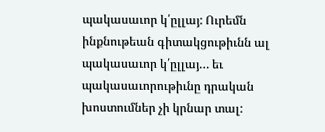պակասաւոր կ՛ըլլայ: Ուրեմն ինքնութեան գիտակցութիւնն ալ պակասաւոր կ՛ըլլայ… եւ պակասաւորութիւնը դրական խոստումներ չի կրնար տալ: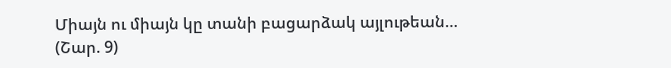Միայն ու միայն կը տանի բացարձակ այլութեան…
(Շար. 9)